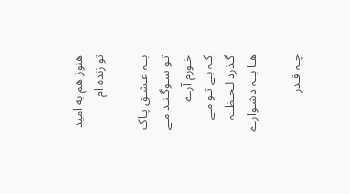هنوز هم به امید تو زنده ام

بــہ عـشـق پـاک تـو سـوگـنـد مـے خـورم آرے
کـہ بـے تـو مـے گـذرد لـحـظــہ هـا بــہ دشـوارے

چـہ قـدر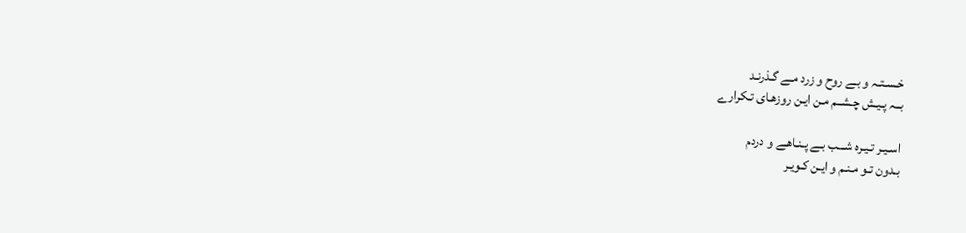خـسـتـہ و بـے روح و زرد مـے گـذرنـد
بــہ پـیـش چـشــم مـن ایـن روزهـای تـکرارے

اسـیـر تـیـره شـــب بـے پـنـاهـے و دردم
بـدون تـو مـنـم و ایـن کـویـر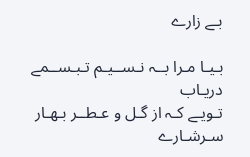بـے زارے

بـیـا مـرا بــہ نـســیـم تـبـســمے دریـاب
تـویـے کـہ از گـل و عـطــر بـهـار سـرشـارے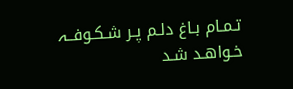تـمـام بـاغ دلـم پـر شـکـوفــہ خـواهـد شـد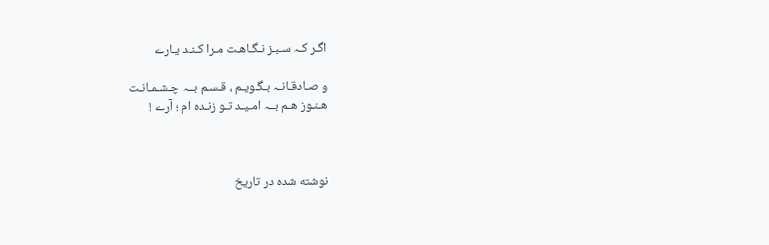اگـر کـہ سـبـز نـگـاهـت مـرا کـنـد یـارے

و صـادقـانـہ بـگـویـم ، قـسـم بــہ چـشـمـانـت
هـنـوز هـم بــہ امـیـد تـو زنـده ام ؛ آرے !



نوشته شده در تاريخ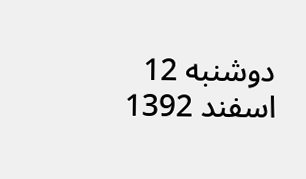دوشنبه 12 اسفند 1392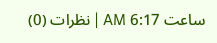ساعت 6:17 AM | نظرات (0)